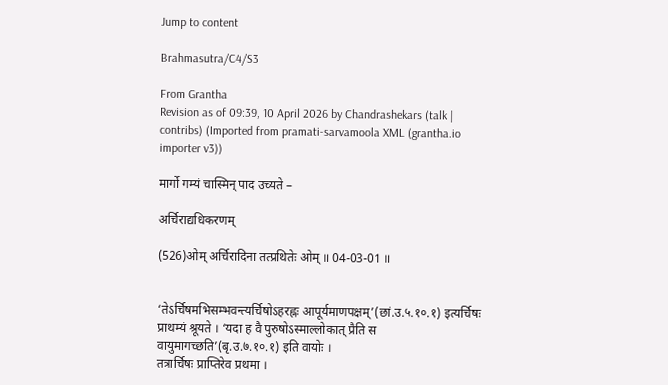Jump to content

Brahmasutra/C4/S3

From Grantha
Revision as of 09:39, 10 April 2026 by Chandrashekars (talk | contribs) (Imported from pramati-sarvamoola XML (grantha.io importer v3))

मार्गो गम्यं चास्मिन् पाद उच्यते –

अर्चिराद्यधिकरणम्

(526)ओम् अर्चिरादिना तत्प्रथितेः ओम् ॥ 04-03-01 ॥


‘तेऽर्चिषमभिसम्भवन्त्यर्चिषोऽहरह्नः आपूर्यमाणपक्षम्’(छां.उ.५.१०.१) इत्यर्चिषः प्राथम्यं श्रूयते । ‘यदा ह वै पुरुषोऽस्माल्लोकात् प्रैति स वायुमागच्छति’(बृ.उ.७.१०.१) इति वायोः ।
तत्रार्चिषः प्राप्तिरेव प्रथमा ।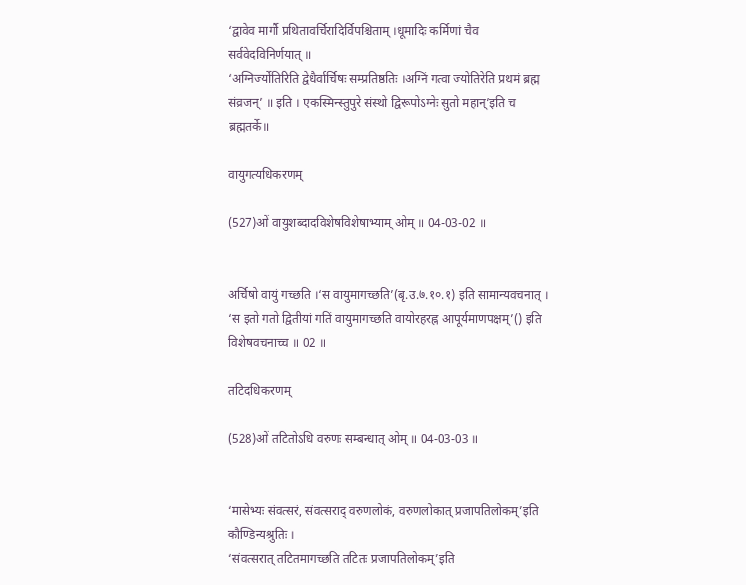‘द्वावेव मार्गौ प्रथितावर्चिरादिर्विपश्चिताम् ।धूमादिः कर्मिणां चैव सर्ववेदविनिर्णयात् ॥
‘अग्निर्ज्योतिरिति द्वेधैर्वार्चिषः सम्प्रतिष्ठतिः ।अग्निं गत्वा ज्योतिरेति प्रथमं ब्रह्म संव्रजन्’ ॥ इति । एकस्मिन्स्तुपुरे संस्थो द्विरूपोऽग्नेः सुतो महान्’इति च ब्रह्मतर्के॥

वायुगत्यधिकरणम्

(527)ओं वायुशब्दादविशेषविशेषाभ्याम् ओम् ॥ 04-03-02 ॥


अर्चिषो वायुं गच्छति ।‘स वायुमागच्छति’(बृ.उ.७.१०.१) इति सामान्यवचनात् ।
‘स इतो गतो द्वितीयां गतिं वायुमागच्छति वायोरहरह्न आपूर्यमाणपक्षम्’() इति विशेषवचनाच्च ॥ 02 ॥

तटिदधिकरणम्

(528)ओं तटितोऽधि वरुणः सम्बन्धात् ओम् ॥ 04-03-03 ॥


‘मासेभ्यः संवत्सरं, संवत्सराद् वरुणलोकं, वरुणलोकात् प्रजापतिलोकम्’इति कौण्डिन्यश्रुतिः ।
‘संवत्सरात् तटितमागच्छति तटितः प्रजापतिलोकम्’इति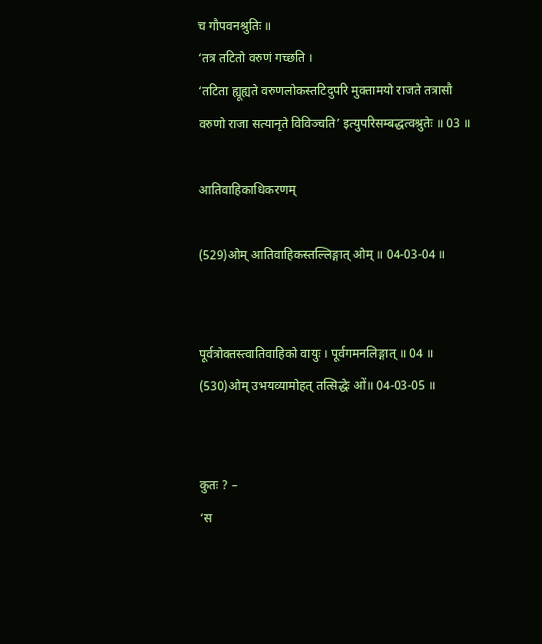च गौपवनश्रुतिः ॥
‘तत्र तटितो वरुणं गच्छति ।
‘तटिता ह्यूह्यते वरुणलोकस्तटिदुपरि मुक्तामयो राजते तत्रासौ वरुणो राजा सत्यानृते विविञ्चति’ इत्युपरिसम्बद्धत्वश्रुतेः ॥ 03 ॥

आतिवाहिकाधिकरणम्

(529)ओम् आतिवाहिकस्तल्लिङ्गात् ओम् ॥ 04-03-04 ॥


पूर्वत्रोक्तस्त्वातिवाहिको वायुः । पूर्वगमनलिङ्गात् ॥ 04 ॥
(530)ओम् उभयव्यामोहत् तत्सिद्धेः ओं॥ 04-03-05 ॥


कुतः ? –
‘स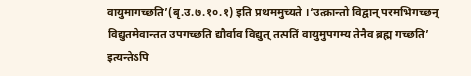वायुमागच्छति’(बृ.उ.७.१०.१) इति प्रथममुच्यते ।‘उत्क्रान्तो विद्वान् परमभिगच्छन् विद्युतमेवान्तत उपगच्छति द्यौर्वाव विद्युत् तत्पतिं वायुमुपगम्य तेनैव ब्रह्म गच्छति’ इत्यन्तेऽपि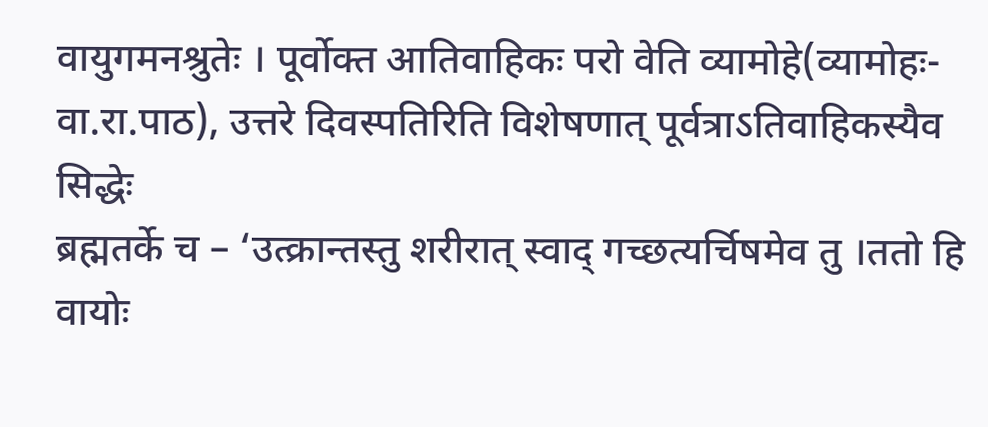वायुगमनश्रुतेः । पूर्वोक्त आतिवाहिकः परो वेति व्यामोहे(व्यामोहः- वा.रा.पाठ), उत्तरे दिवस्पतिरिति विशेषणात् पूर्वत्राऽतिवाहिकस्यैव सिद्धेः
ब्रह्मतर्के च – ‘उत्क्रान्तस्तु शरीरात् स्वाद् गच्छत्यर्चिषमेव तु ।ततो हि वायोः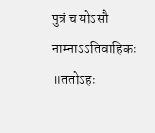पुत्रं च योऽसौ नाम्नाऽऽतिवाहिकः ॥ततोऽहः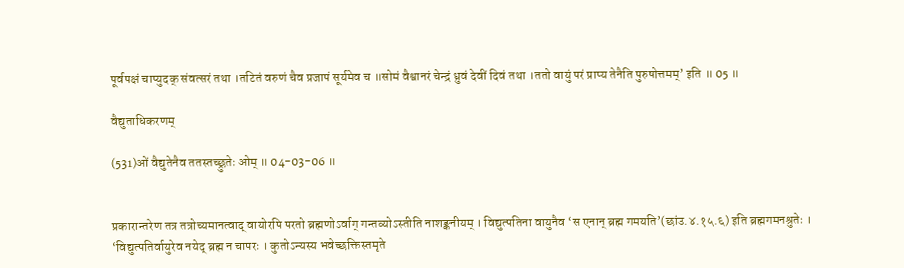पूर्वपक्षं चाप्युदक् संवत्सरं तथा ।तटितं वरुणं चैव प्रजापं सूर्यमेव च ॥सोमं वैश्वानरं चेन्द्रं ध्रुवं देवीं दिवं तथा ।ततो वायुं परं प्राप्य तेनैति पुरुषोत्तमम्’ इति ॥ 05 ॥

वैद्युताधिकरणम्

(531)ओं वैद्युतेनैव ततस्तच्छ्रुतेः ओम् ॥ 04-03-06 ॥


प्रकारान्तरेण तत्र तत्रोच्यमानत्वाद् वायोरपि परतो ब्रह्मणोऽर्वाग् गन्तव्योऽस्तीति नाशङ्कनीयम् । विद्युत्पतिना वायुनैव ‘स एनान् ब्रह्म गमयति’(छांउ.४.१५.६) इति ब्रह्मगमनश्रुतेः ।
‘विद्युत्पतिर्वायुरेव नयेद् ब्रह्म न चापरः । कुतोऽन्यस्य भवेच्छक्तिस्तमृते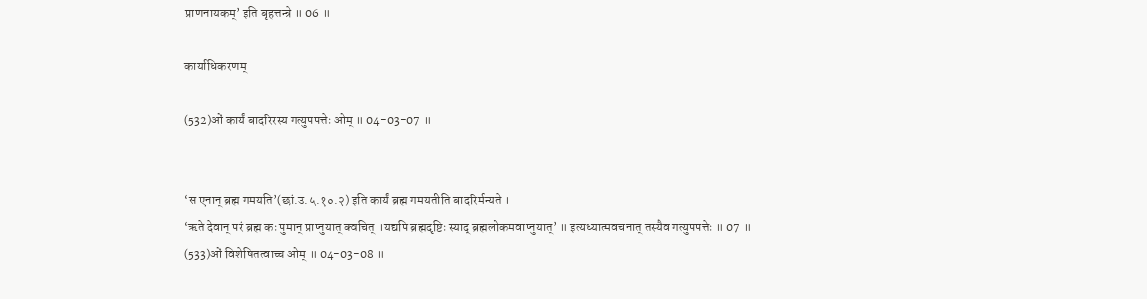प्राणनायकम्’ इति बृहत्तन्त्रे ॥ 06 ॥

कार्याधिकरणम्

(532)ओं कार्यं बादरिरस्य गत्युपपत्तेः ओम् ॥ 04-03-07 ॥


‘स एनान् ब्रह्म गमयति’(छां.उ.५.१०.२) इति कार्यं ब्रह्म गमयतीति बादरिर्मन्यते ।
‘ऋते देवान् परं ब्रह्म कः पुमान् प्राप्नुयात् क्वचित् ।यद्यपि ब्रह्मदृष्टिः स्याद् ब्रह्मलोकमवाप्नुयात्’ ॥ इत्यध्यात्मवचनात् तस्यैव गत्युपपत्तेः ॥ 07 ॥
(533)ओं विशेषितत्वाच्च ओम् ॥ 04-03-08 ॥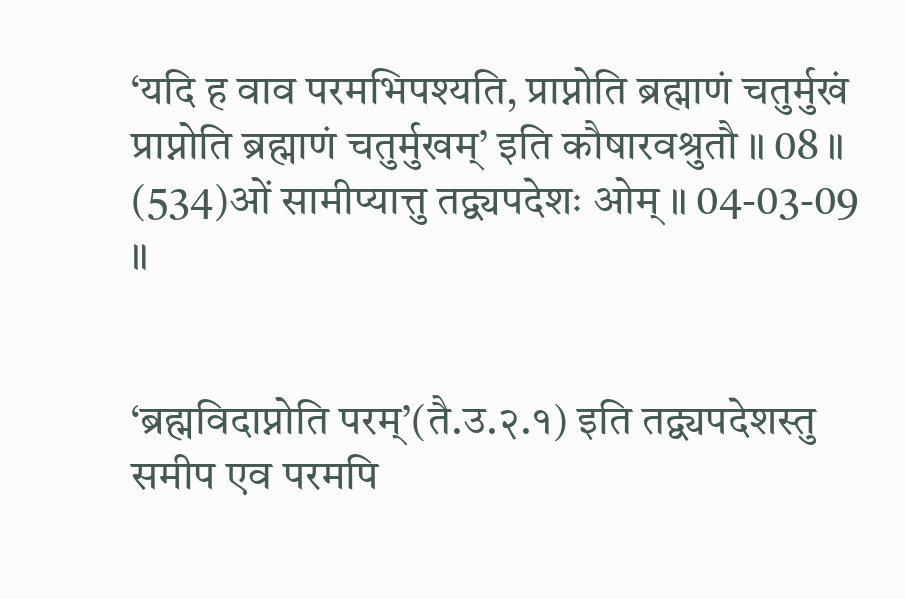‘यदि ह वाव परमभिपश्यति, प्राप्नोति ब्रह्माणं चतुर्मुखं प्राप्नोति ब्रह्माणं चतुर्मुखम्’ इति कौषारवश्रुतौ ॥ 08 ॥
(534)ओं सामीप्यात्तु तद्व्यपदेशः ओम् ॥ 04-03-09 ॥


‘ब्रह्मविदाप्नोति परम्’(तै.उ.२.१) इति तद्व्यपदेशस्तु समीप एव परमपि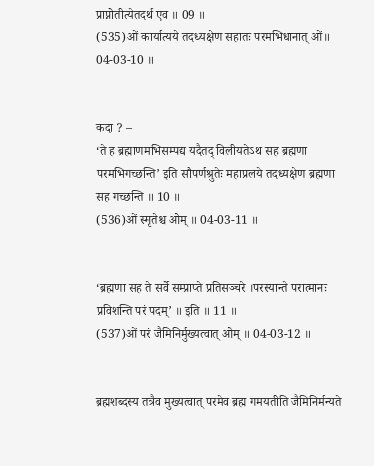प्राप्नोतीत्येतदर्थ एव ॥ 09 ॥
(535)ओं कार्यात्यये तदध्यक्षेण सहातः परमभिधानात् ओं॥ 04-03-10 ॥


कदा ? –
‘ते ह ब्रह्माणमभिसम्पद्य यदैतद् विलीयतेऽथ सह ब्रह्मणा परमभिगच्छन्ति’ इति सौपर्णश्रुतेः महाप्रलये तदध्यक्षेण ब्रह्मणा सह गच्छन्ति ॥ 10 ॥
(536)ओं स्मृतेश्च ओम् ॥ 04-03-11 ॥


‘ब्रह्मणा सह ते सर्वे सम्प्राप्ते प्रतिसञ्चरे ।परस्यान्ते परात्मानः प्रविशन्ति परं पदम्’ ॥ इति ॥ 11 ॥
(537)ओं परं जैमिनिर्मुख्यत्वात् ओम् ॥ 04-03-12 ॥


ब्रह्मशब्दस्य तत्रैव मुख्यत्वात् परमेव ब्रह्म गमयतीति जैमिनिर्मन्यते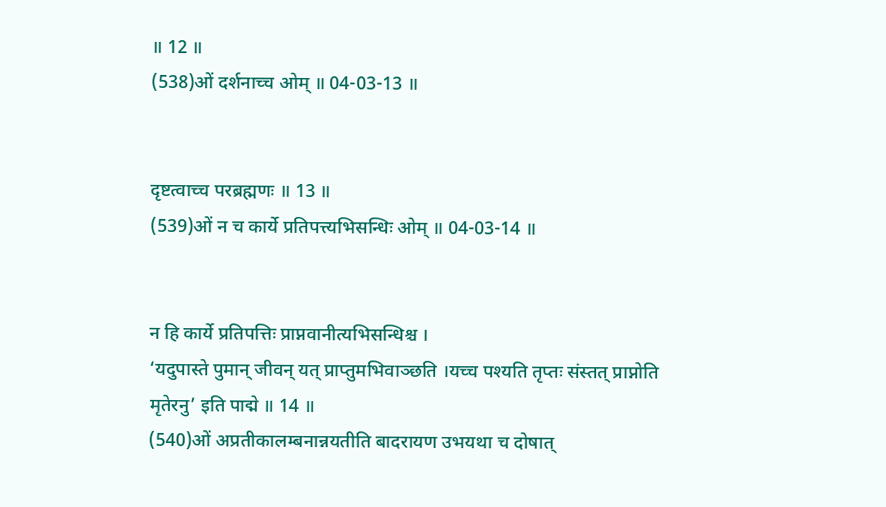॥ 12 ॥
(538)ओं दर्शनाच्च ओम् ॥ 04-03-13 ॥


दृष्टत्वाच्च परब्रह्मणः ॥ 13 ॥
(539)ओं न च कार्ये प्रतिपत्त्यभिसन्धिः ओम् ॥ 04-03-14 ॥


न हि कार्ये प्रतिपत्तिः प्राप्नवानीत्यभिसन्धिश्च ।
‘यदुपास्ते पुमान् जीवन् यत् प्राप्तुमभिवाञ्छति ।यच्च पश्यति तृप्तः संस्तत् प्राप्नोति मृतेरनु’ इति पाद्मे ॥ 14 ॥
(540)ओं अप्रतीकालम्बनान्नयतीति बादरायण उभयथा च दोषात्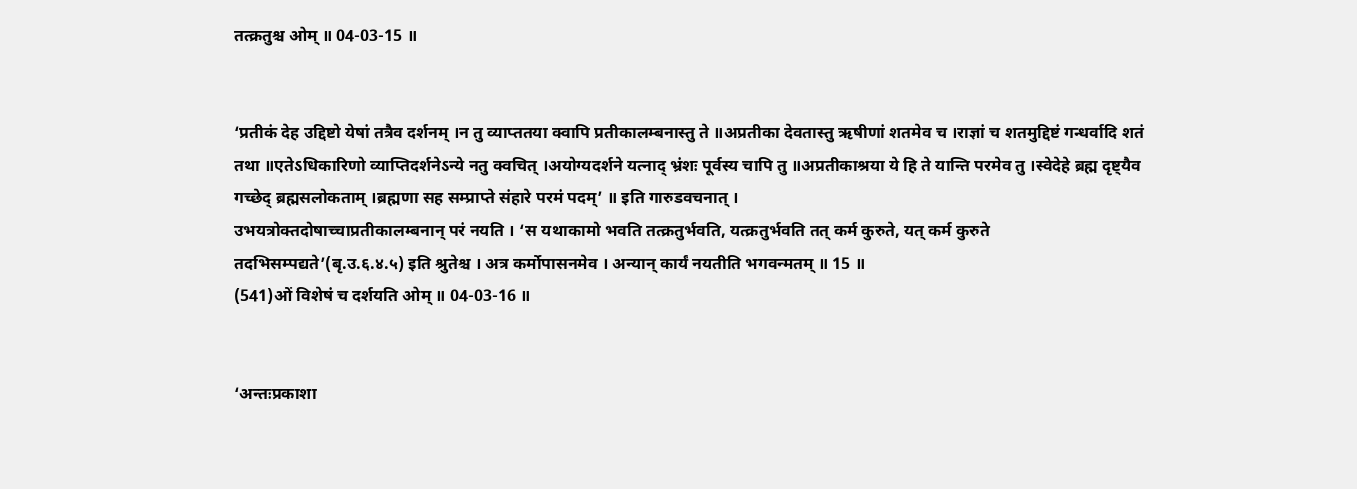तत्क्रतुश्च ओम् ॥ 04-03-15 ॥


‘प्रतीकं देह उद्दिष्टो येषां तत्रैव दर्शनम् ।न तु व्याप्ततया क्वापि प्रतीकालम्बनास्तु ते ॥अप्रतीका देवतास्तु ऋषीणां शतमेव च ।राज्ञां च शतमुद्दिष्टं गन्धर्वादि शतं तथा ॥एतेऽधिकारिणो व्याप्तिदर्शनेऽन्ये नतु क्वचित् ।अयोग्यदर्शने यत्नाद् भ्रंशः पूर्वस्य चापि तु ॥अप्रतीकाश्रया ये हि ते यान्ति परमेव तु ।स्वेदेहे ब्रह्म दृष्ट्यैव गच्छेद् ब्रह्मसलोकताम् ।ब्रह्मणा सह सम्प्राप्ते संहारे परमं पदम्’ ॥ इति गारुडवचनात् ।
उभयत्रोक्तदोषाच्चाप्रतीकालम्बनान् परं नयति । ‘स यथाकामो भवति तत्क्रतुर्भवति, यत्क्रतुर्भवति तत् कर्म कुरुते, यत् कर्म कुरुते तदभिसम्पद्यते’(बृ.उ.६.४.५) इति श्रुतेश्च । अत्र कर्मोपासनमेव । अन्यान् कार्यं नयतीति भगवन्मतम् ॥ 15 ॥
(541)ओं विशेषं च दर्शयति ओम् ॥ 04-03-16 ॥


‘अन्तःप्रकाशा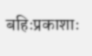बहिःप्रकाशाः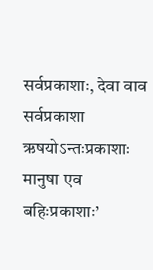सर्वप्रकाशाः, देवा वाव सर्वप्रकाशा ऋषयोऽन्तःप्रकाशाः मानुषा एव बहिःप्रकाशाः’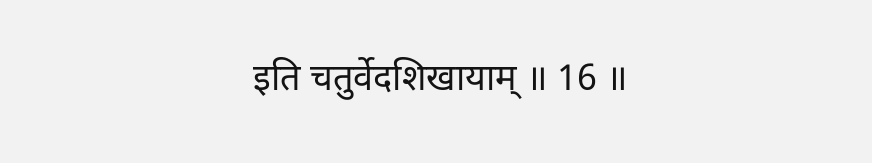इति चतुर्वेदशिखायाम् ॥ 16 ॥